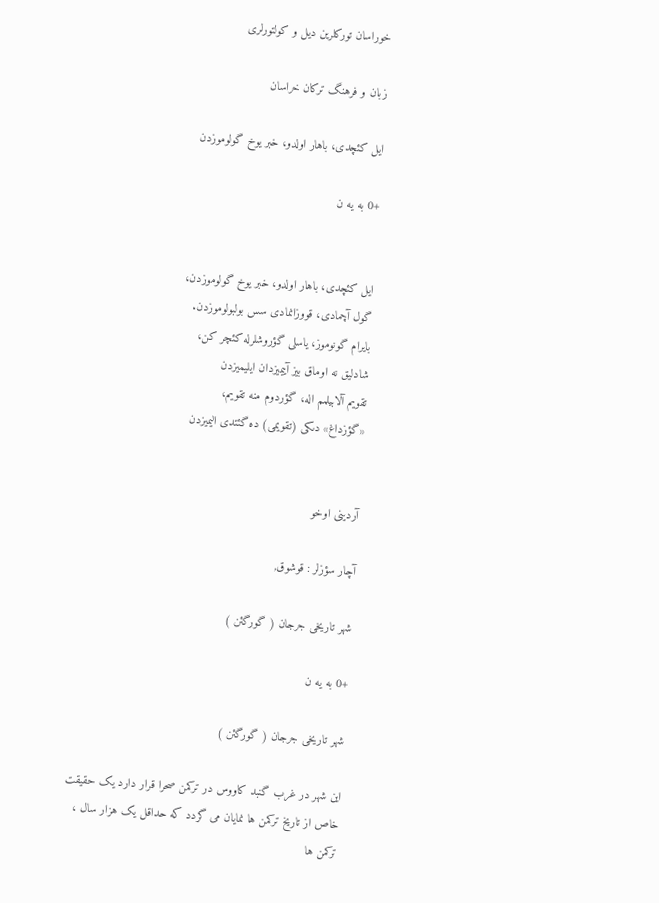خوراسان تورکلرین دیل و کولتورلری

زبان و فرهنگ ترکان خراسان

ایل کئچدی، باهار اولدو، خبر یوخ گولوموزدن

+0 به یه ن


ایل کئچدی، باهار اولدو، خبر یوخ گولوموزدن،
گول آچمادی، قووزانمادی سس بولبولوموزدن.
بایرام گونوموز، یاسلى گؤروشلرله کئچر کن،
شادلیق نه اوماق بیز آییمیزدان ایلیمیزدن
تقویم آلابیلمم اله، گؤردوم منه تقویم،
«گؤزداغ» دىکى (تقویمى) ده گئتدى الیمیزدن


آردینی اوخو

آچار سؤزلر : قوشوق,

شهر تاریخی جرجان ( گورگئن )

+0 به یه ن

شهر تاریخی جرجان ( گورگئن )

این شهر در غرب گنبد کاووس در ترکمن صحرا قرار دارد یک حقیقت خاص از تاریخ ترکمن ها نمایان می گردد که حداقل یک هزار سال ، ترکمن ها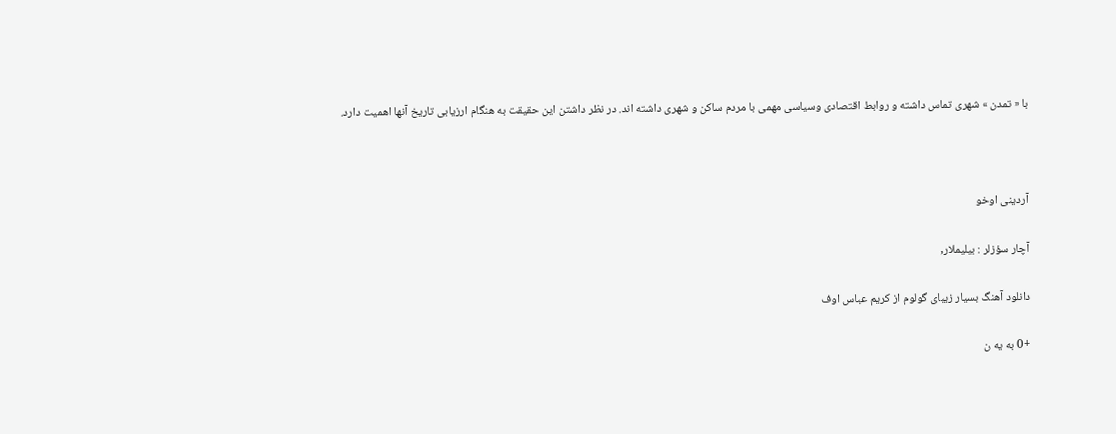با « تمدن » شهری تماس داشته و روابط اقتصادی وسیاسی مهمی با مردم ساکن و شهری داشته اند. در نظر داشتن این حقیقت به هنگام ارزیابی تاریخ آنها اهمیت دارد.



آردینی اوخو

آچار سؤزلر : بیلیملار,

دانلود آهنگ بسیار زیبای گولوم از کریم عباس اوف

+0 به یه ن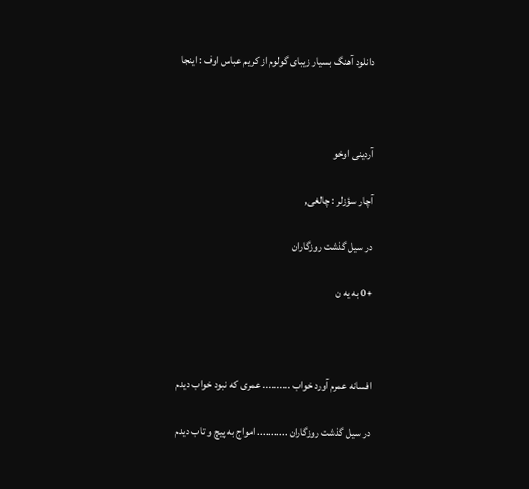دانلود آهنگ بسیار زیبای گولوم از کریم عباس اوف : اینجا



آردینی اوخو

آچار سؤزلر : چالغی,

در سیل گذشت روزگاران

+0 به یه ن



افسانه عمرم آورد خواب .......... عمری که نبود خواب دیدم

در سیل گذشت روزگاران ........... امواج به پیچ و تاب دیدم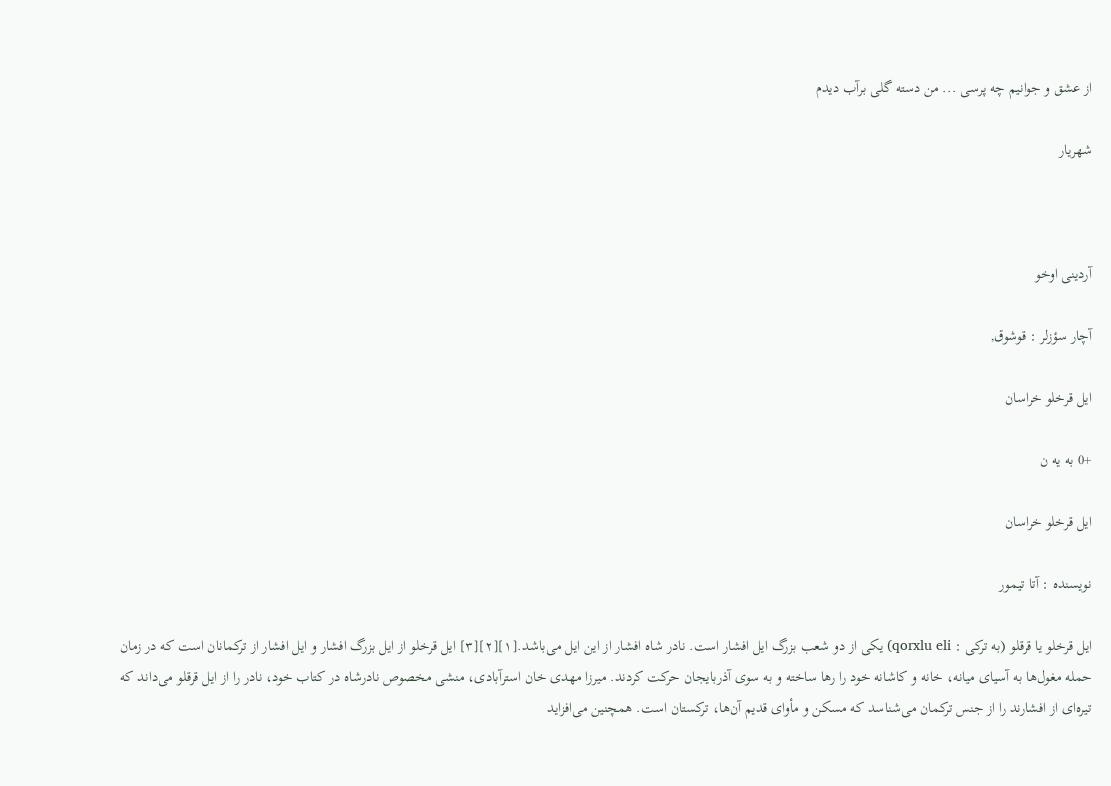از عشق و جوانیم چه پرسی ... من دسته گلی برآب دیدم

شهریار



آردینی اوخو

آچار سؤزلر : قوشوق,

ایل قرخلو خراسان

+0 به یه ن

ایل قرخلو خراسان

نویسنده : آتا تیمور

ایل قرخلو یا قرقلو (به ترکی : qorxlu eli) یکی از دو شعب بزرگ ایل افشار است. نادر شاه افشار از این ایل می‌باشد.[۱][۲][۳] ایل قرخلو از ایل بزرگ افشار و ایل افشار از ترکمانان است که در زمان حمله مغول‌ها به آسیای میانه، خانه و کاشانه خود را رها ساخته و به سوی آذربایجان حرکت کردند. میرزا مهدی خان استرآبادی، منشی مخصوص نادرشاه در کتاب خود، نادر را از ایل قرقلو می‌داند که تیره‌ای از افشارند را از جنس ترکمان می‌شناسد که مسکن و مأوای قدیم آن‌ها، ترکستان است. همچنین می‌افزاید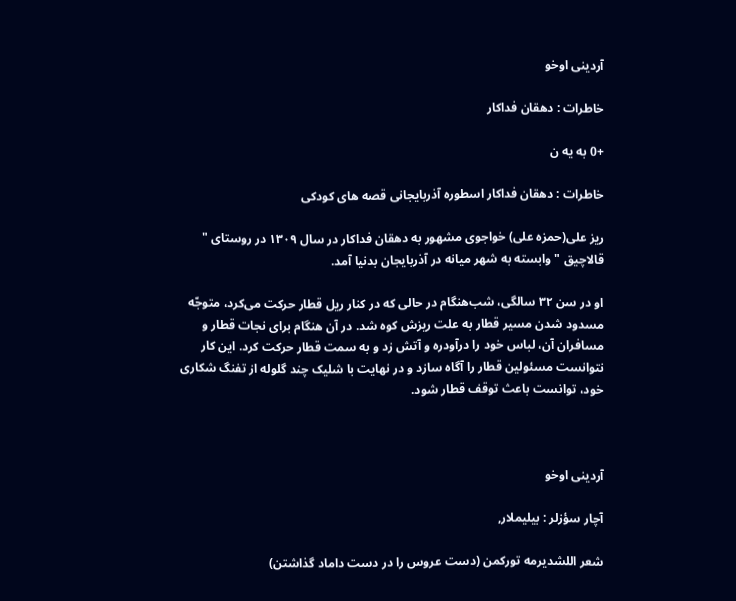آردینی اوخو

خاطرات : دهقان فداکار

+0 به یه ن

خاطرات : دهقان فداکار اسطوره آذربایجانی قصه های کودکی

ریز علی(حمزه علی) خواجوی مشهور به دهقان فداکار در سال ۱۳۰۹ در روستای " قالاچیق " وابسته به شهر میانه در آذربایجان بدنیا آمد.

او در سن ۳۲ سالگی، شب‌هنگام در حالی که در کنار ریل قطار حرکت می‌کرد، متوجّه مسدود شدن مسیر قطار به علت ریزش کوه شد. در آن هنگام برای نجات قطار و مسافران آن، لباس خود را درآودره و آتش زد و به سمت قطار حرکت کرد. این کار نتوانست مسئولین قطار را آگاه سازد و در نهایت با شلیک چند گلوله از تفنگ شکاری خود، توانست باعث توقف قطار شود.



آردینی اوخو

آچار سؤزلر : بیلیملار,

شعر اللشدیرمه تورکمن (دست عروس را در دست داماد گذاشتن)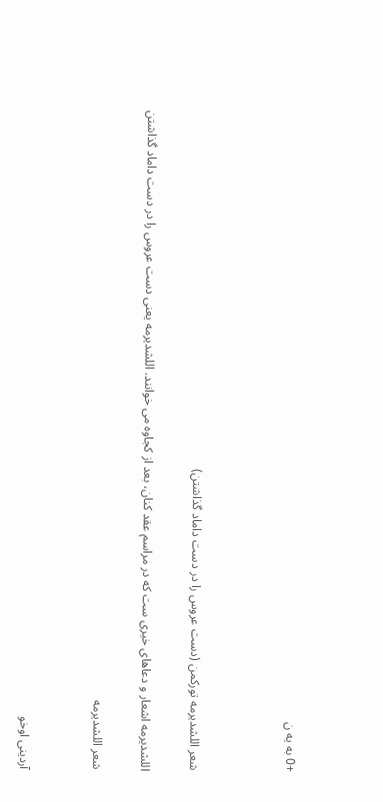+0 به یه ن



شعر اللشدیرمه تورکمن (دست عروس را در دست داماد گذاشتن)

اللشدیرمه اشعار و دعاهای خیری ست که در مراسم عقد کنان، بعد از کجاوه می خوانند. اللشدیرمه یعنی دست عروس را در دست داماد گذاشتن

شعر اللشدیرمه


آردینی اوخو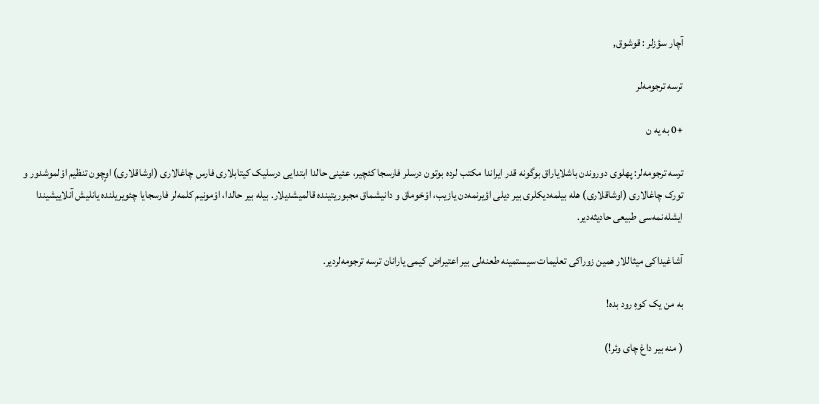آچار سؤزلر : قوشوق,

ترسه ترجومه‌لر

+0 به یه ن

ترسه ترجومه‌لر: پهلوی دوروندن باشلایاراق بوگونه قدر ایراندا مکتب لرده بوتون درسلر فارسجا کئچیر، عئینی حالدا ابتدایی درسلیک کیتابلاری فارس چاغالاری (اوشاقلاری) اوٍچون تنظیم اوْلموشدور و تورک چاغالاری (اوشاقلاری) هله بیلمه‌دیکلری بیر دیلی اؤیرنمه‌دن یازیب، اوْخوماق و دانیشماق مجبوریتینده قالمیشدیلار. بیله بیر حالدا، اوْمونیم کلمه‌لر فارسجایا چئویریلنده یانلیش آنلاییشیندا ایشله‌نمه‌سی طبیعی حادیثه‌دیر.

آشاغیداکی میثاللار همین زوراکی تعلیمات سیستمینه طعنه‌لی بیر اعتیراض کیمی یارانان ترسه ترجومه‌لر‌دیر.

به من یک کوهِ رود بده!

( منه بیر داغ چای وئر!)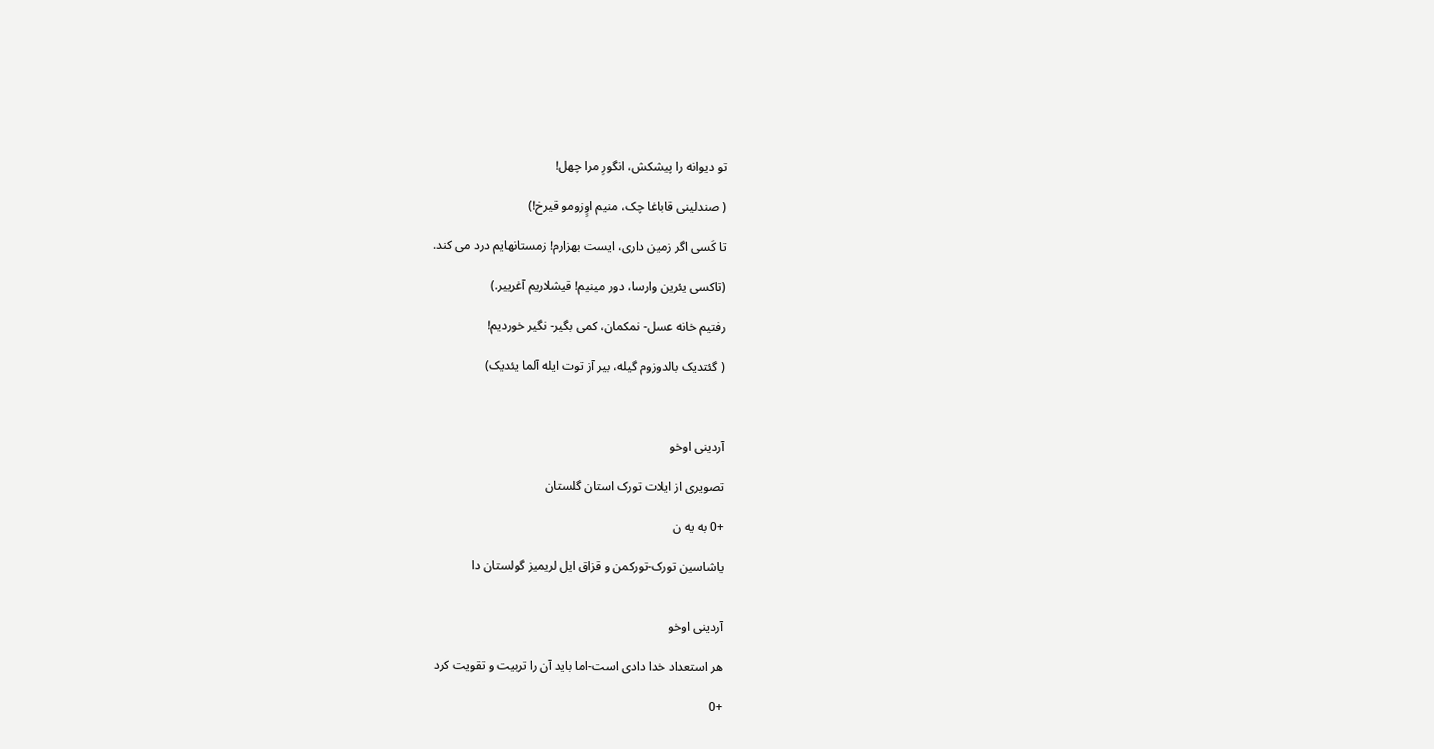تو دیوانه را پیشکش، انگورِ مرا چهل!

( صندلینی قاباغا چک، منیم اوٍزومو قیرخ!)

تا کَسی اگر زمین داری، ایست بهزارم! زمستانهایم درد می کند.

(تاکسی یئرین وارسا، دور مینیم! قیشلاریم آغرییر.)

رفتیم خانه عسل- نمکمان، کمی بگیر- نگیر خوردیم!

( گئتدیک بالدوزوم گیله، بیر آز توت ایله آلما یئدیک)



آردینی اوخو

تصویری از ایلات تورک استان گلستان

+0 به یه ن

یاشاسین تورک-تورکمن و قزاق ایل لریمیز گولستان دا


آردینی اوخو

هر استعداد خدا دادی است-اما باید آن را تربیت و تقویت کرد

+0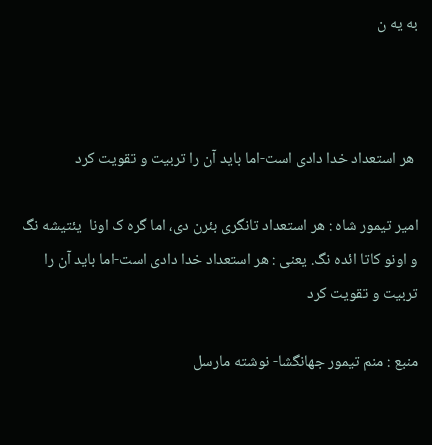به یه ن



 هر استعداد خدا دادی است-اما باید آن را تربیت و تقویت کرد

امیر تیمور شاه : هر استعداد تانگری بئرن دی، اما گره ک اونا  یئتیشه نگ و اونو کاتا ائده نگ. یعنی : هر استعداد خدا دادی است-اما باید آن را تربیت و تقویت کرد

منبع : منم تیمور جهانگشا- نوشته مارسل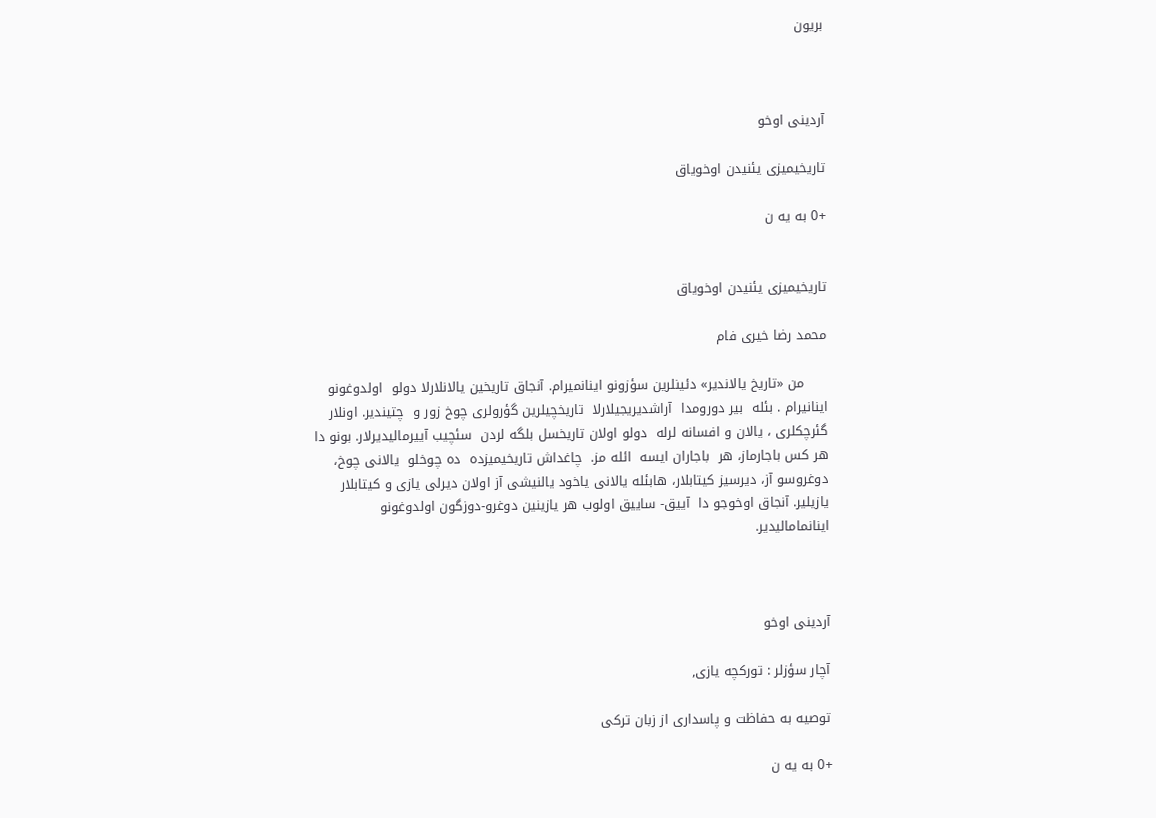بریون



آردینی اوخو

تاریخیمیزی یئنیدن اوخویاق

+0 به یه ن


تاریخیمیزی یئنیدن اوخویاق

محمد رضا خیری فام

     من «تاریخ یالاندیر» دئینلرین سؤزونو اینانمیرام. آنجاق تاریخین یالانلارلا دولو  اولدوغونو  اینانیرام . بئله  بیر دورومدا  آراشدیریجیلارلا  تاریخچیلرین گؤرولری چوخ زور و  چتیندیر. اونلار گئرچکلری ، یالان و افسانه لرله  دولو اولان تاریخسل بلگه لردن  سئچیب آییرمالیدیرلار. بونو دا هر کس باجارماز، هر  باجاران ایسه  ائله مز.  چاغداش تاریخیمیزده  ده چوخلو  یالانی چوخ، دوغروسو آز، دیرسیز کیتابلار، هابئله یالانی یاخود یالنیشی آز اولان دیرلی یازی و کیتابلار  یازیلیر. آنجاق اوخوجو دا  آییق- ساییق اولوب هر یازینین دوغرو-دوزگون اولدوغونو اینانمامالیدیر.



آردینی اوخو

آچار سؤزلر : تورکچه یازی,

توصیه به حفاظت و پاسداری از زبان ترکی

+0 به یه ن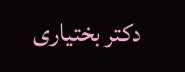دکتر بختیاری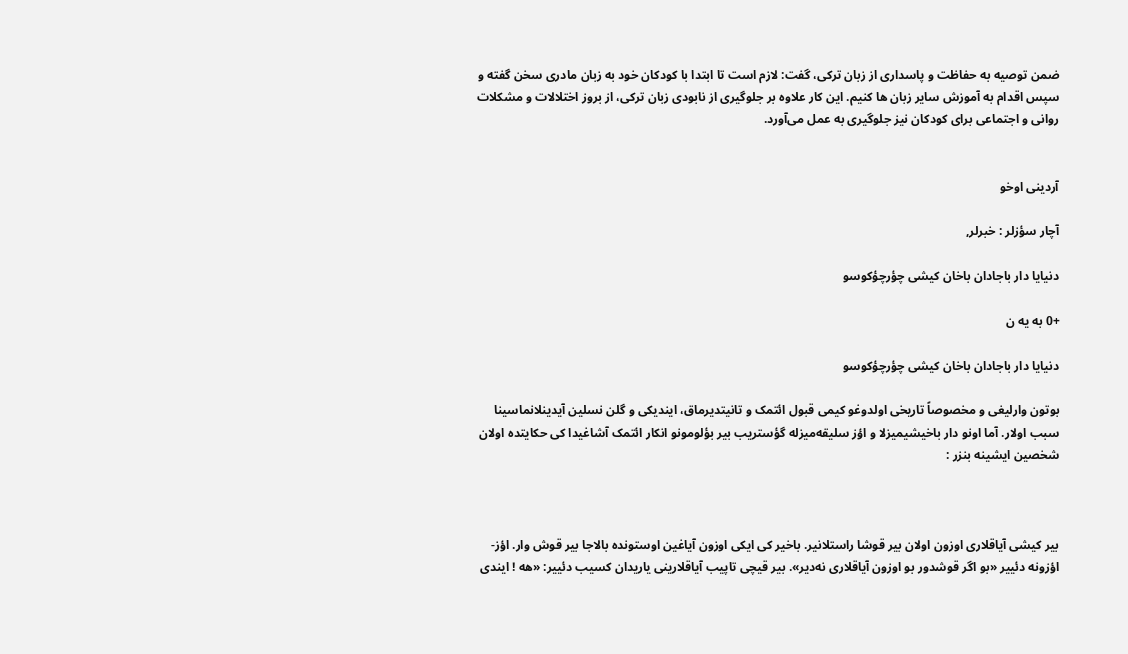ضمن توصیه به حفاظت و پاسداری از زبان ترکی، گفت: لازم است تا ابتدا با کودکان خود به زبان مادری سخن گفته و سپس اقدام به آموزش سایر زبان ها کنیم. این کار علاوه بر جلوگیری از نابودی زبان ترکی، از بروز اختلالات و مشکلات روانی و اجتماعی برای کودکان نیز جلوگیری به عمل می‌آورد.


آردینی اوخو

آچار سؤزلر : خبرلر,

دنیایا دار باجادان باخان کیشی چؤرچؤکوسو

+0 به یه ن

دنیایا دار باجادان باخان کیشی چؤرچؤکوسو

بوتون وارلیغی و مخصوصاً تاریخی اولدوغو کیمی قبول ائتمک و تانیتدیرماق، ایندیکی و گلن نسلین آیدینلانماسینا سبب اولار. آما اونو دار باخیشیمیزلا و اؤز سلیقه‌میزله گؤستریب بیر بؤلومونو انکار ائتمک آشاغیدا کی حکایتده اولان شخصین ایشینه بنزر :



بیر کیشی آیاقلاری اوزون اولان بیر قوشا راستلانیر. باخیر کی ایکی اوزون آیاغین اوستونده بالاجا بیر قوش وار. اؤز-اؤزونه دئییر «بو اگر قوشدور بو اوزون آیاقلاری نه‌دیر». بیر قیچی تاپیب آیاقلارینی یاریدان کسیب دئییر: «هه ! ایندی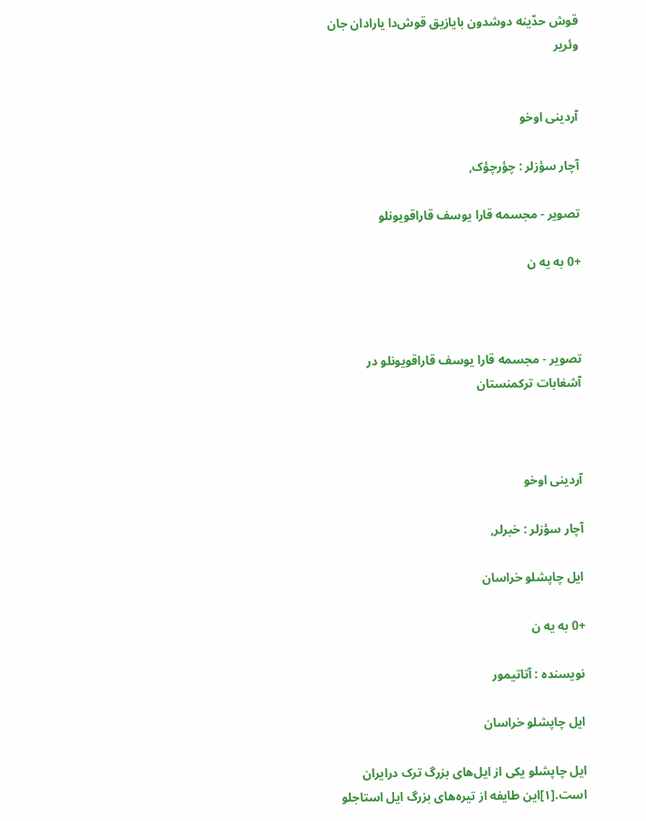قوش حدّینه دوشدون بایازیق قوش‌دا یارادان جان وئریر


آردینی اوخو

آچار سؤزلر : چؤرچؤک,

تصویر - مجسمه قارا یوسف قاراقویونلو

+0 به یه ن



تصویر - مجسمه قارا یوسف قاراقویونلو در آشغابات ترکمنستان



آردینی اوخو

آچار سؤزلر : خبرلر,

ایل چاپشلو خراسان

+0 به یه ن

نویسنده : آتاتیمور

ایل چاپشلو خراسان

ایل چاپشلو یکی از ایل‌های بزرگ ترک درایران است.[۱]این طایفه از تیره‌های بزرگ ایل استاجلو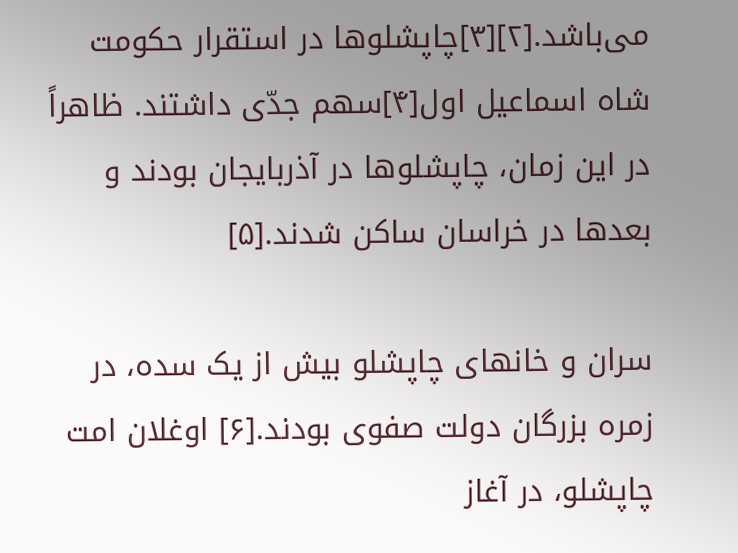می‌باشد.[۲][۳]چاپشلوها در استقرار حکومت شاه ‌اسماعیل اول[۴]سهم جدّی داشتند. ظاهراً در این زمان، چاپشلوها در آذربایجان بودند و بعدها در خراسان ساکن شدند.[۵]

سران و خانهای چاپشلو بیش از یک سده، در زمره بزرگان دولت صفوی بودند.[۶] اوغلان امت چاپشلو، در آغاز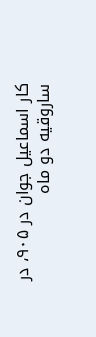کار اسماعیل جوان در ۹۰۵، در ساروقیه دو ماه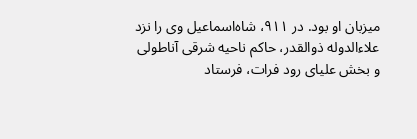میزبان او بود. در ۹۱۱، شاه‌اسماعیل وی را نزد علاءالدوله ذوالقدر، حاکم ناحیه شرقی آناطولی و بخش علیای رود فرات، فرستاد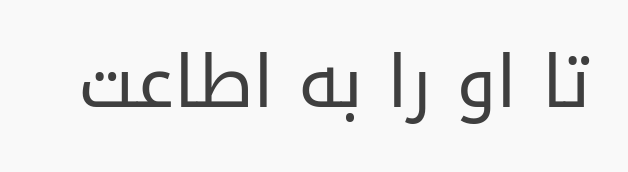تا او را به اطاعت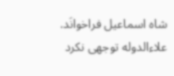شاه ‌اسماعیل فراخوانَد. علاءالدوله توجهی نکرد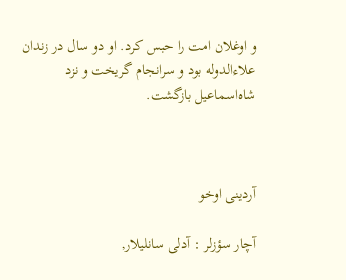و اوغلان امت را حبس کرد. او دو سال در زندان علاءالدوله بود و سرانجام گریخت و نزد شاه‌اسماعیل بازگشت.



آردینی اوخو

آچار سؤزلر : آدلی سانلیلار,